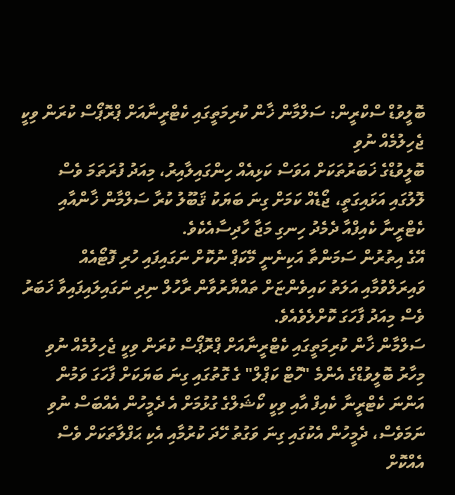ބޮލީވުޑް ސްކްރީން: ސަލްމާން ޚާން ކުރިމަތީގައި ކެޓްރީނާއަށް ޕްރޮޕޯސް ކުރަން ވިކީ ޖެހިލުމެއް ނުވި
ބޮލީވުޑްގެ ޚަބަރުތަކަށް އަވަސް ކަޅިއެއް ހިންގައިލާއިރު، މިއަދު ފުރަތަމަ ވެސް ލޮލުގައި އަޅައިގަތީ، ޖޯޑެއް ކަމަށް ގިނަ ބަޔަކު ޤަބޫލު ކުރާ ސަލްމާން ޚާންއާއި ކެޓްރީނާ ކެއިފްއާ ދެމެދު ހިނގި މަޖާ ހާދިސާއެކެވެ.
އޭގެ އިތުރުން ސަމަންތާ އަކިނެނީ މޭކަޕް ނުކޮށް ނަގައިފައި ހުރި ފޮޓޯއެއް ވައިރަލްވުމާއި އަލަތު ކައިވެންޏަށް ތައްޔާރުވާން ރާހުލް ނިދި ނަގައިލައިފައިވާ ޚަބަރު ވެސް މިއަދު ފާހަގަ ކޮށްލެވެއެވެ.
ސަލްމާން ޚާން ކުރިމަތީގައި ކެޓްރީނާއަށް ޕްރޮޕޯސް ކުރަން ވިކީ ޖެހިލުމެއް ނުވި
މިހާރު ބޮލީވުޑްގެ އެންމެ "ހޮޓް ކަޕްލް" ގެ ގޮތުގައި ގިނަ ބަޔަކަށް ފާހަގަ ވަމުން އަންނަ ކެޓްރީނާ ކެއިފް އާއި ވިކީ ކޯޝަލްގެ ގުޅުމަށް އެ ދެމީހުން އެއްބަސް ނުވި ނަމަވެސް، ދެމީހުން އެކުގައި ގިނަ ވަގުތު ހޭދަ ކުރުމާއި އެކި ޙަފްލާތަކަށް ވެސް އެއްކޮށް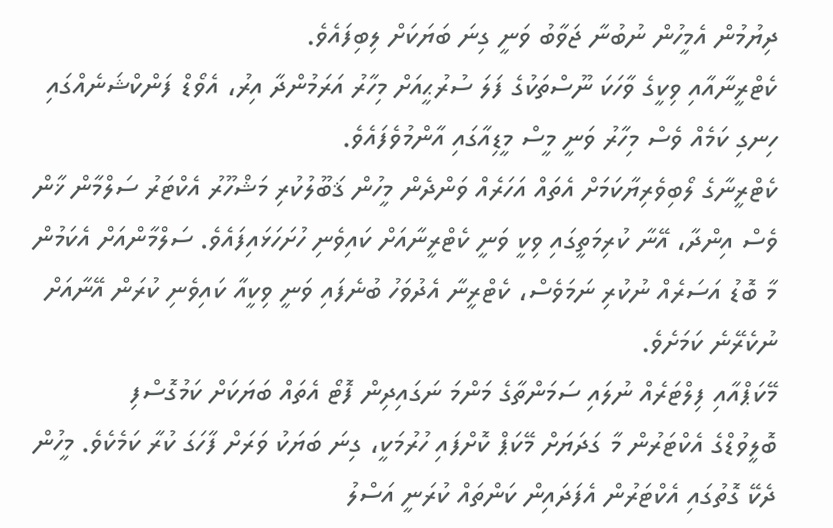ދިޔުމުން އެމީހުން ނުބުނާ ޖަވާބު ވަނީ ގިނަ ބަޔަކަށް ލިބިފައެވެ.
ކެޓްރީނާއާއި ވިކީގެ ވާހަކަ ނޫސްތަކުގެ ފަލަ ސުރުޙީއަށް މިހާރު އަރަމުންދާ އިރު، އެވޯޑް ފަންކްޝަނެއްގައި ހިނގި ކަމެއް ވެސް މިހާރު ވަނީ މީސް މީޑިއާގައި އާންމުވެފައެވެ.
ކެޓްރީނާގެ ލޯބިވެރިޔާކަމަށް އެތައް އަހަރެއް ވަންދެން މީހުން ޤަބޫލުކުރި މަޝްހޫރު އެކްޓަރު ސަލްމާން ޚާން ވެސް އިންދާ، އޭނާ ކުރިމަތީގައި ވިކީ ވަނީ ކެޓްރީނާއަށް ކައިވެނި ހުށަހަޅައިފައެވެ. ސަލްމާންއަށް އެކަމުން މާ ބޮޑު އަސަރެއް ނުކުރި ނަމަވެސް، ކެޓްރީނާ އެދުވަހު ބުނެފައި ވަނީ ވިކީއާ ކައިވެނި ކުރަން އޭނާއަށް ނުކެރޭނެ ކަމަށެވެ.
މޭކަޕްއާއި ފިލްޓަރެއް ނުލައި ސަމަންތާގެ މަންމަ ނަގައިދިން ފޮޓޯ އެތައް ބަޔަކަށް ކަމުގޮސްފި
ބޮލީވުޑްގެ އެކްޓަރުން މާ ގަދަޔަށް މޭކަޕް ކޮށްފައި ހުރުމަކީ، ގިނަ ބަޔަކު ވަރަށް ފާހަގަ ކުރާ ކަމެކެވެ. މީހުން ދެކޭ ގޮތުގައި އެކްޓަރުން އެފަދައިން ކަންތައް ކުރަނީ އަސްލު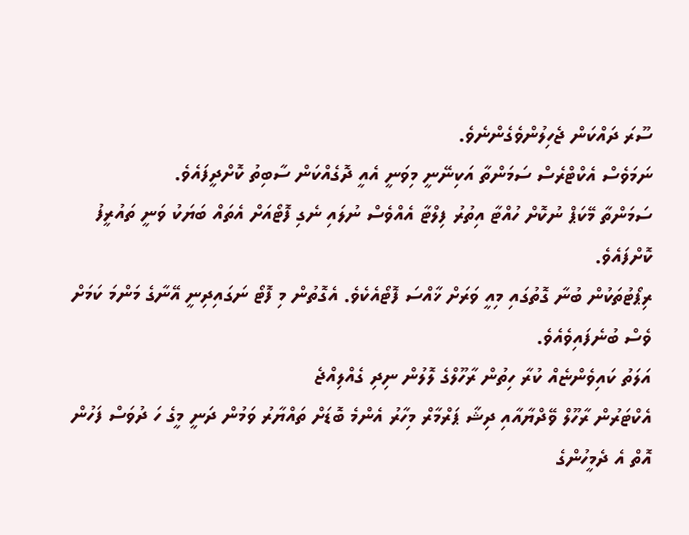ސޫރަ ދައްކަން ޖެހިލުންވެގެންނެވެ.
ނަމަވެސް އެކްޓްރެސް ސަމަންތާ އަކިނޭނީ މިވަނީ އެއީ ދޮގެއްކަން ސާބިތު ކޮށްދީފައެވެ.
ސަމަންތާ މޭކަޕް ނުކޮށް ހުއްޓާ އިތުރު ފިލްޓާ އެއްވެސް ނުލައި ނެގި ފޮޓޯއަށް އެތައް ބަޔަކު ވަނީ ތައުރީފު ކޮށްފައެވެ.
ރިޕޯޓުތަކުން ބުނާ ގޮތުގައި މިއީ ވަރަށް ޚާއްސަ ފޮޓޯއެކެވެ. އެގޮތުން މި ފޮޓޯ ނަގައިދިނީ އޭނާގެ މަންމަ ކަމަށް ވެސް ބުނެފައިވެއެވެ.
އަލަތު ކައިވެންޏެއް ކުރާ ހިތުން ރާހޫލްގެ ލޮލުން ނިދި ގެއްލިއްޖެ
އެކްޓަރުން ރާހޫލް ވޭދްޔާއާއި ދިޝާ ޕަރްމާރް މިހާރު އެންމެ ބޮޑަށް ތައްޔާރު ވަމުން ދަނީ މީގެ ހަ ދުވަސް ފަހުން އޮތް އެ ދެމީހުންގެ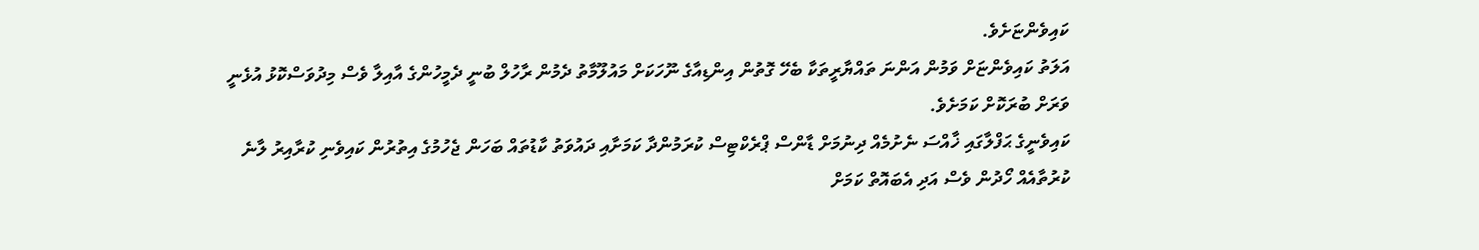ކައިވެންޏަށެވެ.
އަލަތު ކައިވެންޏަށް ވަމުން އަންނަ ތައްޔާރީތަކާ ބެހޭ ގޮތުން އިންޑިއާގެ ނޫހަކަށް މައުލޫމާތު ދެމުން ރާހުލް ބުނީ ދެމީހުންގެ އާއިލާ ވެސް މިދުވަސްކޮޅު އުޅެނީ ވަރަށް ބުރަކޮށް ކަމަށެވެ.
ކައިވެނީގެ ޙަފްލާގައި ޚާއްސަ ނެށުމެއް ދިނުމަށް ޑާންސް ޕްރެކްޓިސް ކުރަމުންދާ ކަމަށާއި ދައުވަތު ކާޑުތައް ބަހަން ޖެހުމުގެ އިތުރުން ކައިވެނި ކުރާއިރު ލާނެ ކުރުތާއެއް ހޯދުން ވެސް އަދި އެބައޮތް ކަމަށް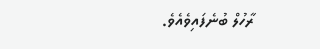ރާހުލް ބުނެފައިވެއެވެ.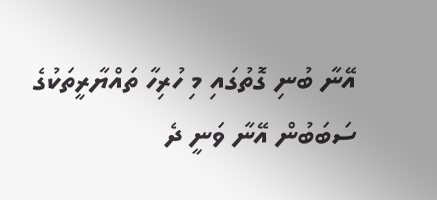އޭނާ ބުނި ގޮތުގައި މި ހުރިހާ ތައްޔާރީތަކުގެ ސަބަބުން އޭނާ ވަނީ ދެ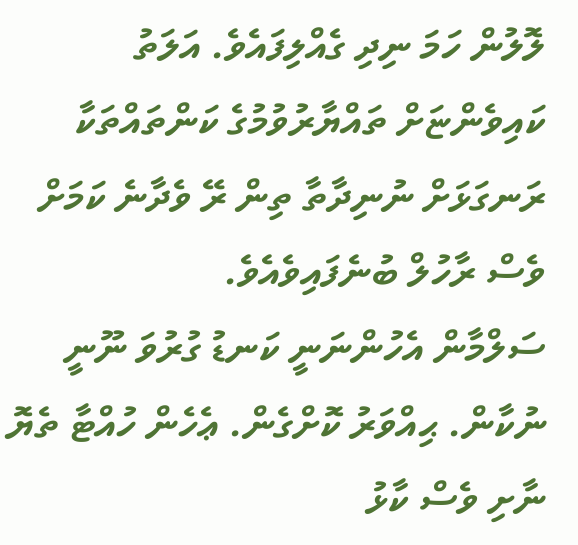ލޮލުން ހަމަ ނިދި ގެއްލިފައެވެ. އަލަތު ކައިވެންޏަށް ތައްޔާރުވުމުގެ ކަންތައްތަކާ ރަނގަޅަށް ނުނިދާތާ ތިން ރޭ ވެދާނެ ކަމަށް ވެސް ރާހުލް ބުނެފައިވެއެވެ.
ސަލްމާން އެހުންނަނީ ކަނޑު ގުރުވަ ނޫނީ ނުކާން. ޙިއްވަރު ކޮށްގެން. ޢެހެން ހުއްޓާ ތެޔޮ ނާށި ވެސް ކާޅު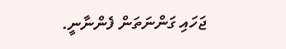ޖަހައި ގަންނަތަން ފެންނާނީ.